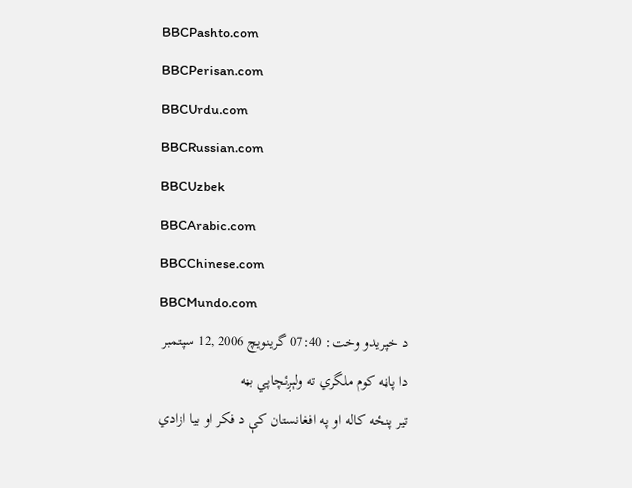BBCPashto.com
BBCPerisan.com
BBCUrdu.com
BBCRussian.com
BBCUzbek
BBCArabic.com
BBCChinese.com
BBCMundo.com
د خپريدو وخت: 07:40 گرينويچ 2006 ,12 سپتمبر
دا پاڼه کوم ملگري ته ولېږئچاپي بڼه
تير پنځه کاله او په افغانستان کې د فکر او بيا ازادي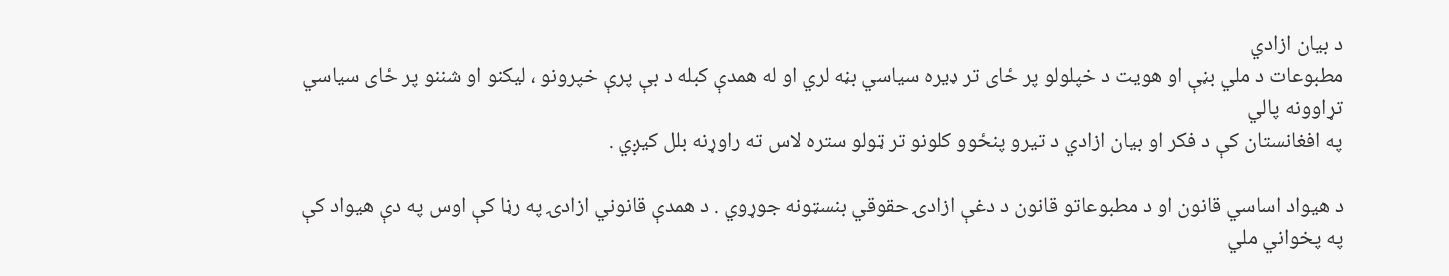د بيان ازادي
مطبوعات د ملي بڼې او هويت د خپلولو پر ځاى تر ډيره سياسي بڼه لري او له همدې کبله د بې پرې خپرونو ، ليکنو او شننو پر ځاى سياسي تړاوونه پالي
په افغانستان کې د فکر او بيان ازادي د تيرو پنځوو کلونو تر ټولو ستره لاس ته راوړنه بلل کيږي .

د هيواد اساسي قانون او د مطبوعاتو قانون د دغې ازادۍ حقوقي بنسټونه جوړوي . د همدې قانوني ازادۍ په رڼا کې اوس په دې هيواد کې په پخواني ملي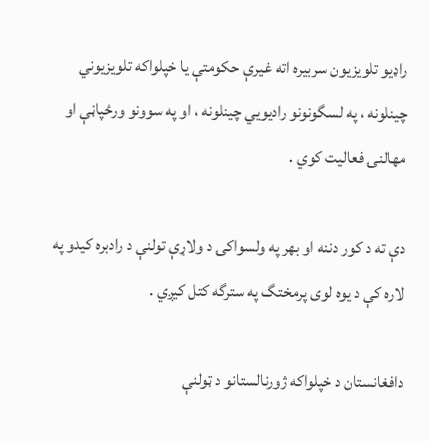راډيو تلويزيون سربيره اته غيرې حکومتې يا خپلواکه تلويزيوني چينلونه ، په لسگونونو راديويي چينلونه ، او په سوونو ورځپاڼې او مهالنۍ فعاليت کوي .

دې ته د کور دننه او بهر په ولسواکۍ د ولاړې تولنې د رادبره کيدو په لاره کې د يوه لوى پرمختگ په سترگه کتل کيږي .

دافغانستان د خپلواکه ژورنالستانو د ټولنې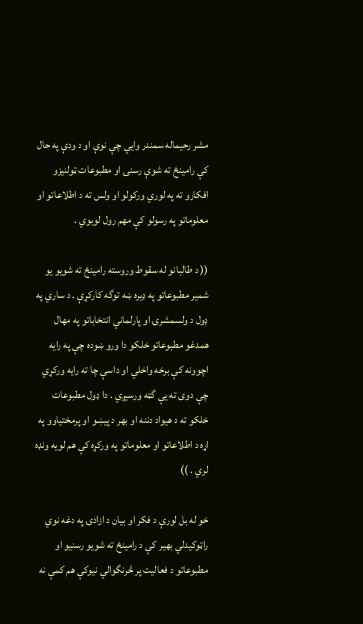مشر رحيماله سمندر وايي چې نوې او د ودې په حال کې رامينځ ته شوې رسنۍ او مطبوعات ټولنيزو افکارو ته په لوري ورکولو او ولس ته د اطلاعاتو او معلوماتو په رسولو کې مهم رول لوبوي .

(( د طالبانو له سقوط وروسته رامينځ ته شويو يو شمير مطبوعاتو په ډيره ښه توگه کارکړې . د ساري په ډول د ولسمشرۍ او پارلماني انتخاباتو په مهال همدغو مطبوعاتو خلکو دا ورو ښوده چې په رايه اچوونه کې برخه واخلي او داسې چا ته رايه ورکړي چې دوى ته يې گټه ورسيږي . دا ډول مطبوعات خلکو ته د هيواد دننه او بهر د پيښو او پرمختياوو په اړه د اطلاعاتو او معلوماتو په ورکړه کې هم لويه ونډه لري . ))

خو له بل لورې د فکر او بيان د ازادۍ په دغه نوي راټوکيدلي بهير کې د رامينځ ته شويو رسنيو او مطبوعاتو د فعاليت پر څرنگوالي نيوکې هم کمې نه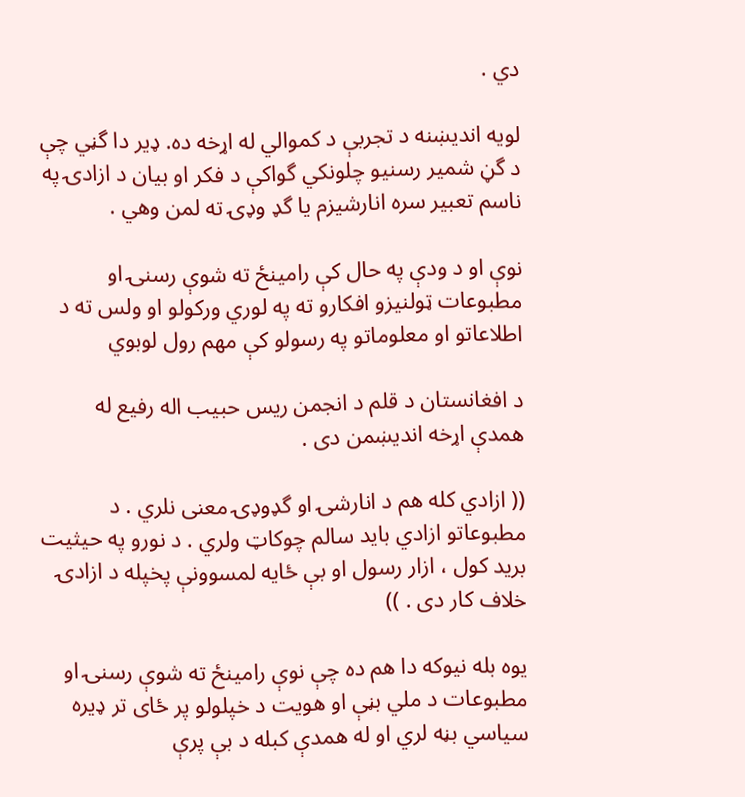دي .

لويه انديښنه د تجربې د کموالي له اړخه ده. ډير دا گڼي چې د گڼ شمير رسنيو چلونکي گواکې د فکر او بيان د ازادۍ په ناسم تعبير سره انارشيزم يا گډ وډۍ ته لمن وهي .

نوې او د ودې په حال کې رامينځ ته شوې رسنۍ او مطبوعات ټولنيزو افکارو ته په لوري ورکولو او ولس ته د اطلاعاتو او معلوماتو په رسولو کې مهم رول لوبوي

د افغانستان د قلم د انجمن ريس حبيب اله رفيع له همدې اړخه انديښمن دى .

(( ازادي کله هم د انارشۍ او گډوډۍ معنى نلري . د مطبوعاتو ازادي بايد سالم چوکاټ ولري . د نورو په حيثيت بريد کول ، ازار رسول او بې ځايه لمسوونې پخپله د ازادۍ خلاف کار دى . ))

يوه بله نيوکه دا هم ده چې نوې رامينځ ته شوې رسنۍ او مطبوعات د ملي بڼې او هويت د خپلولو پر ځاى تر ډيره سياسي بڼه لري او له همدې کبله د بې پرې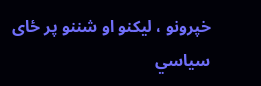خپرونو ، ليکنو او شننو پر ځاى سياسي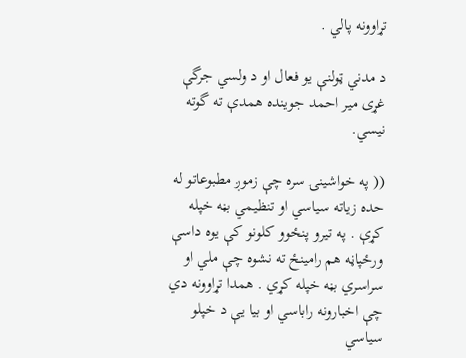تړاوونه پالي .

د مدني ټولنې يو فعال او د ولسي جرگې غړى مير احمد جوينده همدې ته گوته نيسي.

(( په خواشينۍ سره چې زموږ مطبوعاتو له حده زياته سياسي او تنظيمي بڼه خپله کړې . په تيرو پنځوو کلونو کې يوه داسې ورځپاڼه هم رامينځ ته نشوه چې ملي او سراسري بڼه خپله کړي . همدا تړاوونه دي چې اخبارونه راباسي او بيا يې د خپلو سياسي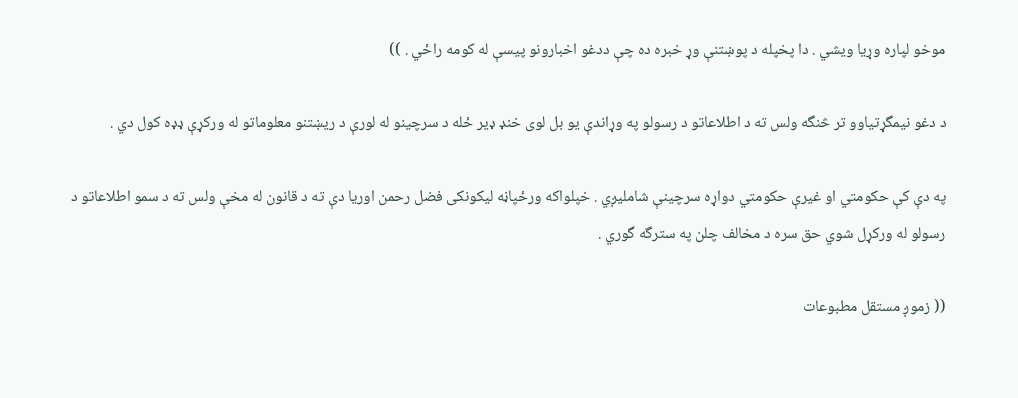موخو لپاره وړيا ويشي . دا پخپله د پوښتنې وړ خبره ده چې ددغو اخبارونو پيسې له کومه راځي . ))

د دغو نيمگړتياوو تر څنگه ولس ته د اطلاعاتو د رسولو په وړاندې يو بل لوى خنډ ډير ځله د سرچينو له لورې د ريښتنو معلوماتو له ورکړې ډډه کول دي .

په دې کې حکومتي او غيرې حکومتي دواړه سرچينې شامليږي . خپلواکه ورځپاڼه ليکونکى فضل رحمن اوريا دې ته د قانون له مخې ولس ته د سمو اطلاعاتو د رسولو له ورکړل شوي حق سره د مخالف چلن په سترگه گوري .

(( زموږ مستقل مطبوعات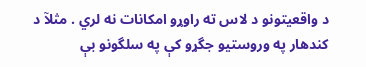د واقعيتونو د لاس ته راوړو امکانات نه لري . مثلآ د کندهار په وروستيو جگړو کې په سلگونو بې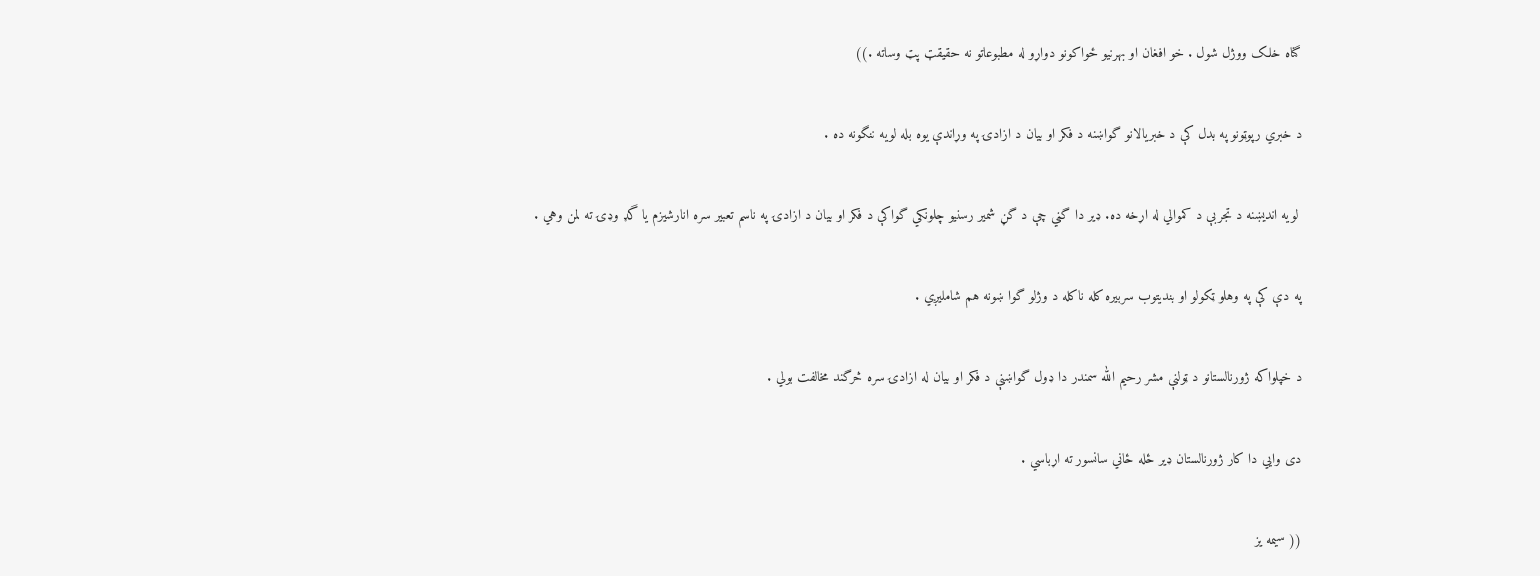گناه خلک ووژل شول . خو افغان او بهرنيو ځواکونو دواړو له مطبوعاتو نه حقيقټ پټ وساته .))

د خبري رپوټونو په بدل کې د خبريالانو گواښنه د فکر او بيان د ازادۍ په وړاندې يوه بله لويه ننگونه ده .

 لويه انديښنه د تجربې د کموالي له اړخه ده. ډير دا گڼي چې د گڼ شمير رسنيو چلونکي گواکې د فکر او بيان د ازادۍ په ناسم تعبير سره انارشيزم يا گډ وډۍ ته لمن وهي .

په دې کې په وهلو ټکولو او بنديتوب سربيره کله ناکله د وژلو گوا ښونه هم شامليږي .

د خپلواکه ژورنالستانو د ټولنې مشر رحيم الله سمندر دا ډول گواښنې د فکر او بيان له ازادۍ سره څرگند مخالفت بولي .

دى وايي دا کار ژورنالستان ډير ځله ځاني سانسور ته اړباسي .

(( سيمه يز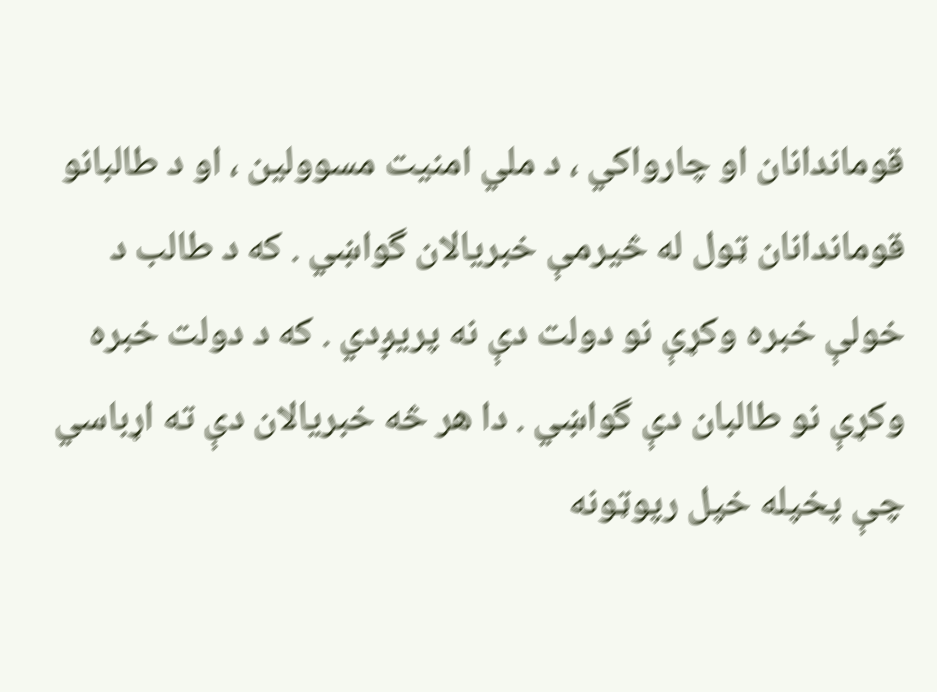قوماندانان او چارواکي ، د ملي امنيت مسوولين ، او د طالبانو قوماندانان ټول له څيرمې خبريالان گواښي . که د طالب د خولې خبره وکړې نو دولت دې نه پريږدي . که د دولت خبره وکړې نو طالبان دې گواښي . دا هر څه خبريالان دې ته اړباسي چې پخپله خپل رپوټونه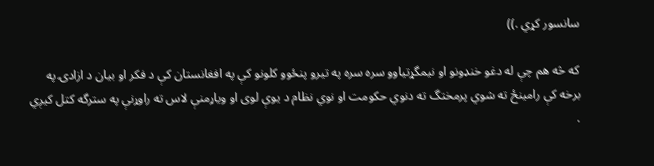سانسور کړي .))

که څه هم چې له دغو خنډونو او نيمگړتياوو سره سره په تيرو پنځوو کلونو کې په افغانستان کې د فکر او بيان د ازادۍ په برخه کې رامينځ ته شوي پرمختگ ته دنوي حکومت او نوي نظام د يوې لوى او وياړمنې لاس ته راوړنې په سترگه کتل کيږي .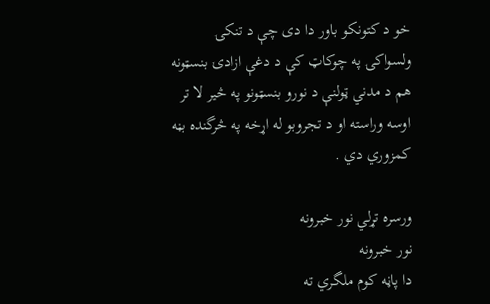خو د کتونکو باور دا دى چې د تنکۍ ولسواکۍ په چوکاټ کې د دغې ازادۍ بنسټونه هم د مدني ټولنې د نورو بنسټونو په څير لا تر اوسه وراسته او د تجروبو له اړخه په څرگنده بڼه کمزوري دي .

ورسره تړلي نور خبرونه
نور خبرونه
دا پاڼه کوم ملگري ته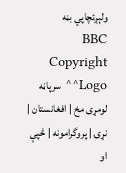ولېږئچاپي بڼه
BBC Copyright Logo^^ سرپاڼه
لومړى مخ | افغانستان | نړۍ | پروگرامونه | څپې او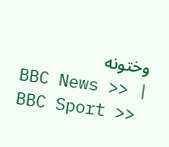وختونه
BBC News >> | BBC Sport >>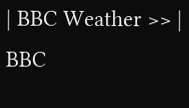| BBC Weather >> | BBC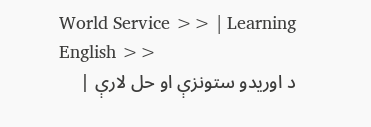World Service >> | Learning English >>
د اوريدو ستونزې او حل لارې |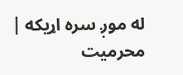له موږ سره اړيکه | محرميت